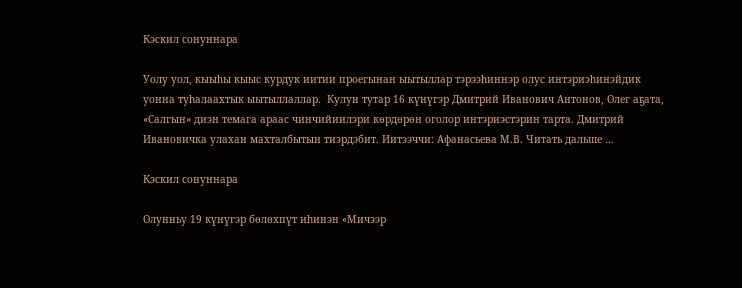Кэскил сонуннара

Уолу уол, кыыһы кыыс курдук иитии проегынан ыытыллар тэрээһиннэр олус интэриэһинэйдик уонна туһалаахтык ыытыллаллар.  Кулун тутар 16 күнүгэр Дмитрий Иванович Антонов, Олег аҕата,  «Салгын» диэн темага араас чинчийиилэри көрдөрөн оголор интэриэстэрин тарта. Дмитрий Ивановичка улахан махталбытын тиэрдэбит. Иитээччи: Афанасьева М.В. Читать дальше …

Кэскил сонуннара

Олунньу 19 күнүгэр бөлөхпүт иһинэн «Мичээр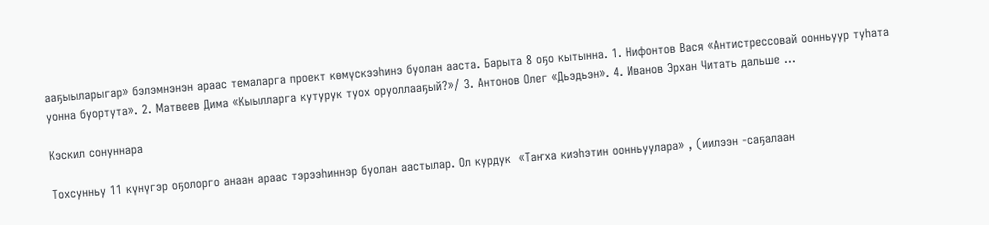ааҕыыларыгар» бэлэмнэнэн араас темаларга проект көмүскээһинэ буолан ааста. Барыта 8 оҕо кытынна. 1. Нифонтов Вася «Антистрессовай оонньуур туһата уонна буортута». 2. Матвеев Дима «Кыылларга кутурук туох оруоллааҕый?»/ 3. Антонов Олег «Дьэдьэн». 4. Иванов Эрхан Читать дальше …

Кэскил сонуннара

Тохсунньу 11 күнүгэр оҕолорго анаан араас тэрээһиннэр буолан аастылар. Ол курдук  «Таҥха киэһэтин оонньуулара» , (иилээн -саҕалаан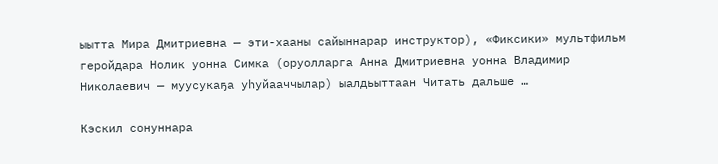ыытта Мира Дмитриевна — эти-хааны сайыннарар инструктор), «Фиксики» мультфильм геройдара Нолик уонна Симка (оруолларга Анна Дмитриевна уонна Владимир Николаевич — муусукаҕа уһуйааччылар) ыалдьыттаан Читать дальше …

Кэскил сонуннара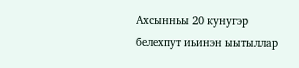Ахсынньы 20 кунугэр белехпут иьинэн ыытыллар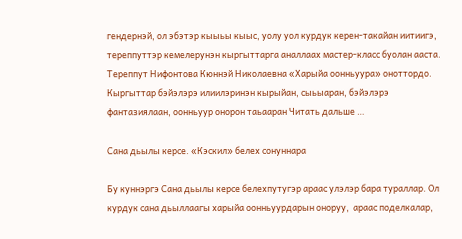гендернэй, ол эбэтэр кыыьы кыыс, уолу уол курдук керен-такайан иитиигэ, тереппуттэр кемелерунэн кыргыттарга аналлаах мастер-класс буолан ааста. Тереппут Нифонтова Кюннэй Николаевна «Харыйа оонньуура» оноттордо. Кыргыттар бэйэлэрэ илиилэринэн кырыйан, сыьыаран, бэйэлэрэ фантазиялаан, оонньуур онорон таьааран Читать дальше …

Сана дьылы керсе. «Кэскил» белех сонуннара

Бу куннэргэ Сана дьылы керсе белехпутугэр араас улэлэр бара тураллар. Ол курдук сана дьыллаагы харыйа оонньуурдарын оноруу,  араас поделкалар,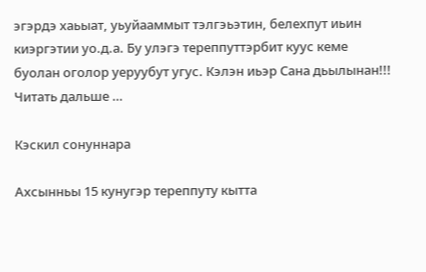эгэрдэ хаьыат, уьуйааммыт тэлгэьэтин, белехпут иьин киэргэтии уо.д.а. Бу улэгэ тереппуттэрбит куус кеме буолан оголор уеруубут угус. Кэлэн иьэр Сана дьылынан!!! Читать дальше …

Кэскил сонуннара

Ахсынньы 15 кунугэр тереппуту кытта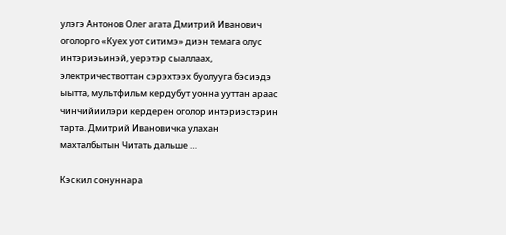улэгэ Антонов Олег агата Дмитрий Иванович оголорго «Куех уот ситимэ» диэн темага олус интэриэьинэй, уерэтэр сыаллаах, электричествоттан сэрэхтээх буолууга бэсиэдэ ыытта, мультфильм кердубут уонна ууттан араас чинчийиилэри кердерен оголор интэриэстэрин тарта. Дмитрий Ивановичка улахан махталбытын Читать дальше …

Кэскил сонуннара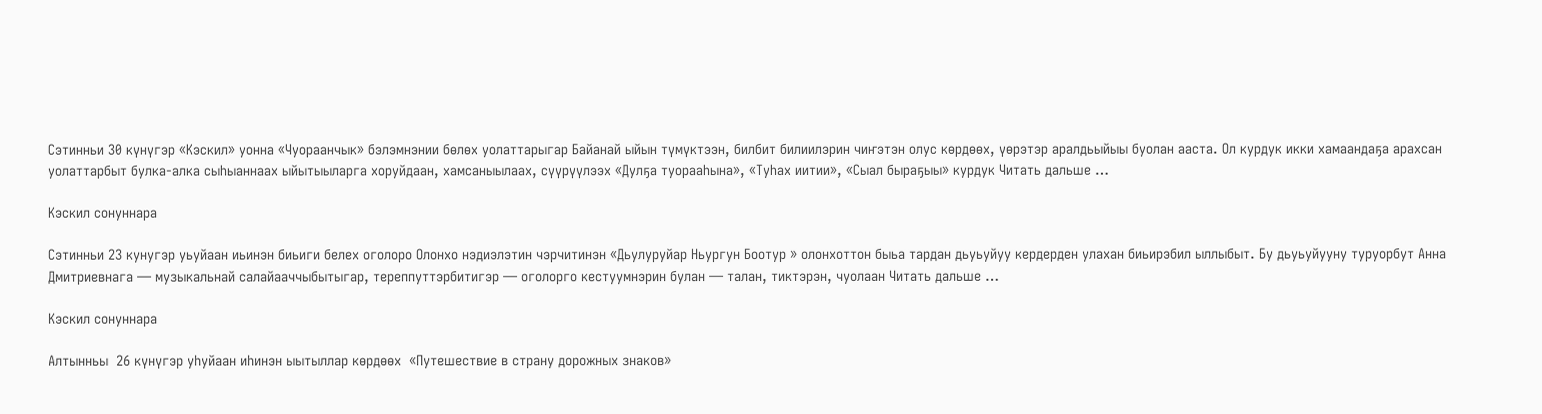Сэтинньи 30 күнүгэр «Кэскил» уонна «Чуораанчык» бэлэмнэнии бөлөх уолаттарыгар Байанай ыйын түмүктээн, билбит билиилэрин чиҥэтэн олус көрдөөх, үөрэтэр аралдьыйыы буолан ааста. Ол курдук икки хамаандаҕа арахсан уолаттарбыт булка-алка сыһыаннаах ыйытыыларга хоруйдаан, хамсаныылаах, сүүрүүлээх «Дулҕа туорааһына», «Туһах иитии», «Сыал быраҕыы» курдук Читать дальше …

Кэскил сонуннара

Сэтинньи 23 кунугэр уьуйаан иьинэн биьиги белех оголоро Олонхо нэдиэлэтин чэрчитинэн «Дьулуруйар Ньургун Боотур » олонхоттон быьа тардан дьуьуйуу кердерден улахан биьирэбил ыллыбыт. Бу дьуьуйууну туруорбут Анна Дмитриевнага — музыкальнай салайааччыбытыгар, тереппуттэрбитигэр — оголорго кестуумнэрин булан — талан, тиктэрэн, чуолаан Читать дальше …

Кэскил сонуннара

Алтынньы  26 күнүгэр уһуйаан иһинэн ыытыллар көрдөөх  «Путешествие в страну дорожных знаков»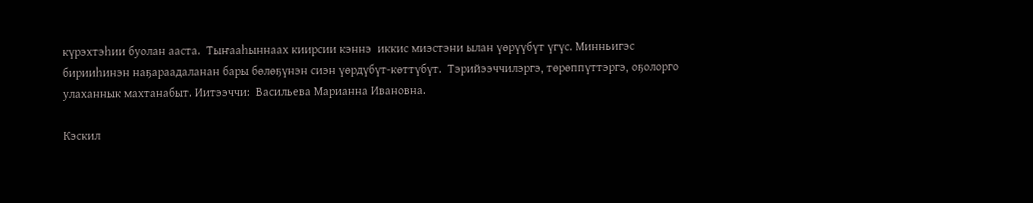күрэхтэһии буолан ааста.  Тыҥааһыннаах киирсии кэннэ  иккис миэстэни ылан үөрүүбүт үгүс. Минньигэс бирииһинэн наҕараадаланан бары бөлөҕүнэн сиэн үөрдүбүт-көттүбүт.  Тэрийээччилэргэ, төрөппүттэргэ, оҕолорго улаханнык махтанабыт. Иитээччи:  Васильева Марианна Ивановна.

Кэскил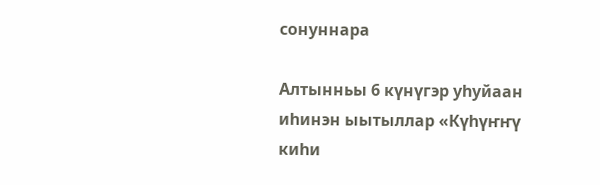сонуннара

Алтынньы 6 күнүгэр уһуйаан иһинэн ыытыллар «Күһүҥҥү киһи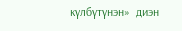күлбүтүнэн»  диэн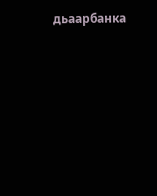дьаарбанка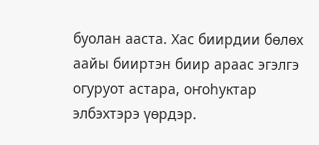буолан ааста. Хас биирдии бөлөх аайы бииртэн биир араас эгэлгэ огуруот астара, оҥоһуктар элбэхтэрэ үөрдэр.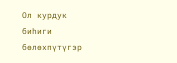Ол курдук биһиги бөлөхпүтүгэр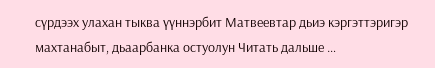сүрдээх улахан тыква үүннэрбит Матвеевтар дьиэ кэргэттэригэр махтанабыт, дьаарбанка остуолун Читать дальше …